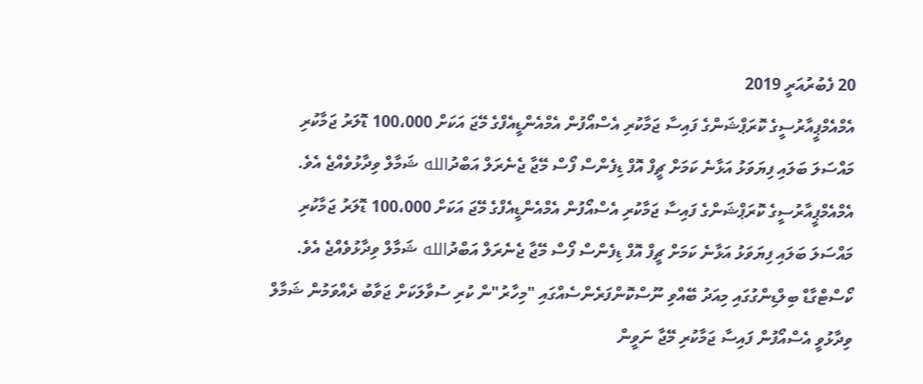20 ފެބުރުއަރީ 2019
އެމްއެމްޕީއާރުސީގެ ކޮރަޕްޝަންގެ ފައިސާ ޖަމާކުރި އެސްއޯފުން އެމްއެންޑީއެފްގެ މޭޖަ އަކަށް 100،000 ޑޮލަރު ޖަމާކުރި މައްސަލަ ބަލައި ފިޔަވަޅު އަޅާނެ ކަމަށް ޗީފް އޮފް ޑިފެންސް ފޯސް މޭޖާ ޖެނެރަލް އަބްދުالله ޝަމާލް ވިދާޅުވެއްޖެ އެވެ.
އެމްއެމްޕީއާރުސީގެ ކޮރަޕްޝަންގެ ފައިސާ ޖަމާކުރި އެސްއޯފުން އެމްއެންޑީއެފްގެ މޭޖަ އަކަށް 100،000 ޑޮލަރު ޖަމާކުރި މައްސަލަ ބަލައި ފިޔަވަޅު އަޅާނެ ކަމަށް ޗީފް އޮފް ޑިފެންސް ފޯސް މޭޖާ ޖެނެރަލް އަބްދުالله ޝަމާލް ވިދާޅުވެއްޖެ އެވެ.
ކޯސްޓްގާޑް ބިލްޑިންގުގައި މިއަދު ބޭއްވި ނޫސްކޮންފަރެންސެއްގައި "މިހާރު"ން ކުރި ސުވާލަކަށް ޖަވާބު ދެއްވަމުން ޝަމާލް ވިދާޅުވީ އެސްއޯފުން ފައިސާ ޖަމާކުރި މޭޖާ ނަވީން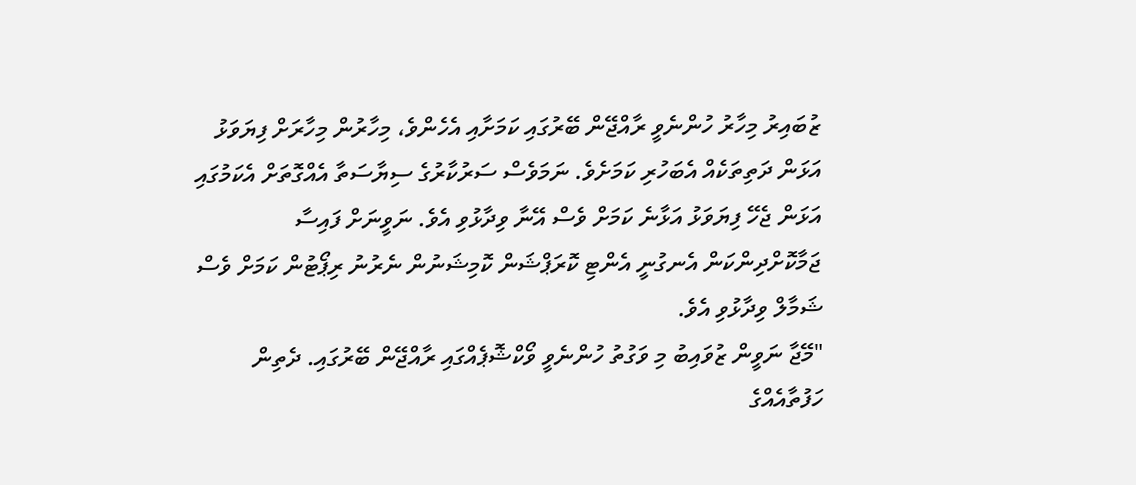ޒުބައިރު މިހާރު ހުންނެވީ ރާއްޖޭން ބޭރުގައި ކަމަށާއި އެހެންވެ، މިހާރުން މިހާރަށް ފިޔަވަޅު އަޅަން ދަތިތަކެއް އެބަހުރި ކަމަށެވެ. ނަމަވެސް ސަރުކާރުގެ ސިޔާސަތާ އެއްގޮތަށް އެކަމުގައި އަޅަން ޖެހޭ ފިޔަވަޅު އަޅާނެ ކަމަށް ވެސް އޭނާ ވިދާޅުވި އެވެ. ނަވީނަށް ފައިސާ ޖަމާކޮށްދިންކަން އެނގުނީ އެންޓި ކޮރަޕްޝަން ކޮމިޝަނުން ނެރުނު ރިޕޯޓުން ކަމަށް ވެސް ޝަމާލް ވިދާޅުވި އެވެ.
"މޭޖާ ނަވީން ޒުވައިބު މި ވަގުތު ހުންނެވީ ވޯކްޝޮޕެއްގައި ރާއްޖޭން ބޭރުގައި. ދެތިން ހަފުތާއެއްގެ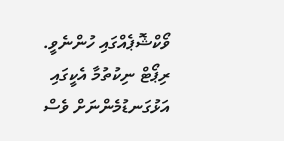ވޯކްޝޮޕެއްގައި ހުންނެވީ. ރިޕޯޓް ނިކުތުމާ އެކީގައި އަޅުގަނޑުމެންނަށް ވެސް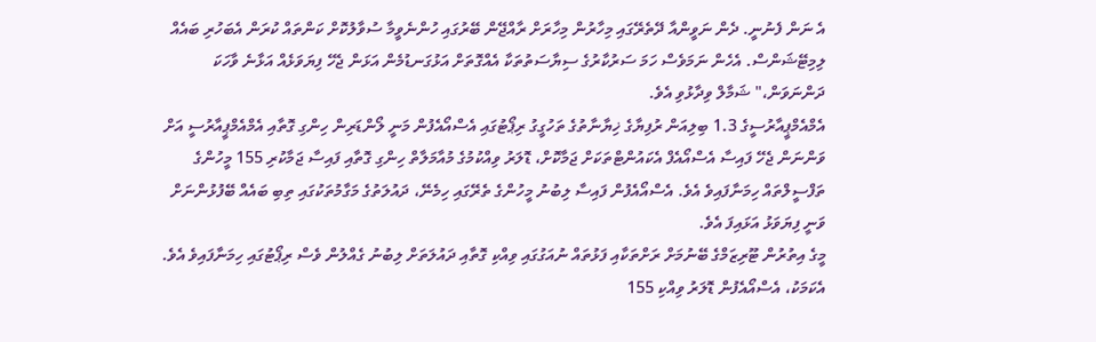އެ ނަން ފެނުނީ. ދެން ނަވީންއާ ދޭތެރޭގައި މިހާރުން މިހާރަށް ރާއްޖޭން ބޭރުގައި ހުންނެވީމާ ސުވާލުކޮށް ކަންތައް ކުރަން އެބަހުރި ބައެއް ލިމިޓޭޝަންސް. އެހެން ނަމަވެސް ހަމަ ސަރުކާރުގެ ސިޔާސަތުތަކާ އެއްގޮތަށް އަޅުގަނޑުމެން އަޅަން ޖެހޭ ފިޔަވަޅެއް އަޅާނެ ވާހަކަ ދަންނަވަން،" ޝަމާލް ވިދާޅުވި އެވެ.
އެމްއެމްޕީއާރުސީގެ 1.3 ބިލިއަން ރުފިޔާގެ ޚިޔާނާތުގެ ތަހުގީގު ރިޕޯޓުގައި އެސްއޯއެފުން މަނީ ލޯންޑަރިން ހިންގި ގޮތާއި އެމްއެމްޕީއާރުސީ އަށް ވަންނަން ޖެހޭ ފައިސާ އެސްއޯއެފް އެކައުންޓްތަކަށް ޖަމާކޮށް، ޑޮލަރު ވިއްކުމުގެ މުއާމަލާތް ހިންގި ގޮތާއި ފައިސާ ޖަމާކުރި 155 މީހުންގެ ތަފްސީލްތައް ހިމަނާފައިވެ އެވެ. އެސްއޯއެފުން ފައިސާ ލިބުނު މީހުންގެ ތެރޭގައި ހިމެނޭ، ދައުލަތުގެ މަގާމުތަކުގައި ތިބި ބައެއް ބޭފުޅުންނަށް ވަނީ ފިޔަވަޅު އަޅައިފަ އެވެ.
މީގެ އިތުރުން ޓޫރިޒަމްގެ ބޭނުމަށް ރަށްތަކާއި ފަޅުތައް ނުއަގުގައި ވިއްކި ގޮތާއި ދައުލަތަށް ލިބުނު ގެއްލުން ވެސް ރިޕޯޓުގައި ހިމަނާފައިވެ އެވެ. އެކަމަކު، އެސްއޯއެފުން ޑޮލަރު ވިއްކި 155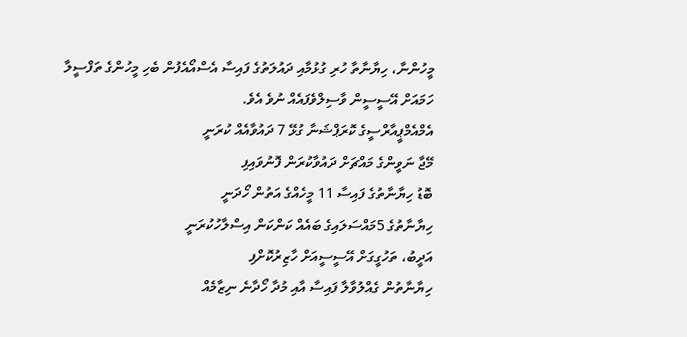މީހުންނާ، ހިޔާނާތާ ހުރި ގުޅުމާއި ދައުލަތުގެ ފައިސާ އެސްއޯއެފުން ބެހި މީހުންގެ ތަފްސީލާ ހަމައަށް އޭސީސީން ވާސިލްވެފައެއް ނުވެ އެވެ.
އެމްއެމްޕީއާރްސީގެ ކޮރަޕްޝަނާ ގުޅޭ 7 ދައުވާއެއް ކުރަނީ
މޭޖާ ނަވީންގެ މައްޗަށް ދައުވާކުރަން ފޮނުވައިފި
ބޮޑު ހިޔާނާތުގެ ފައިސާ 11 މީހެއްގެ އަތުން ހޯދަނީ
ހިޔާނާތުގެ 5މައްސަލައިގެ ބައެއް ކަންކަން އިސްލާހުކުރަނީ
އަދީބު، ތަހުގީގަށް އޭސީސީއަށް ހާޒިރުކޮށްފި
ހިޔާނާތުން ގެއްލުވާލާ ފައިސާ އާއި މުދާ ހޯދާނެ ނިޒާމެއް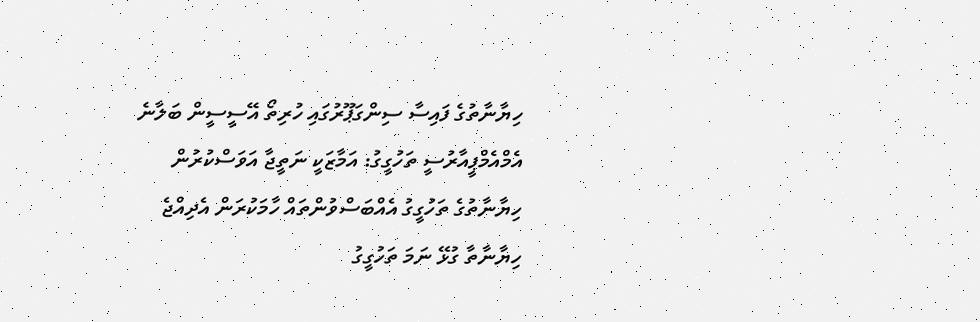ހިޔާނާތުގެ ފައިސާ ސިންގަޕޫރުގައި ހުރިތޯ އޭސީސީން ބަލާނެ
އެމްއެމްޕީއާރުސީ ތަހުގީގު: އަމާޒަކީ ނަތީޖާ އަވަސްކުރުން
ހިޔާނާތުގެ ތަހުގީގު އެއްބަސްވުންތައް ހާމަކުރަން އެދިއްޖެ
ހިޔާނާތާ ގުޅޭ ނަމަ ތަހުގީގު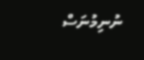ނުނިމުނަސް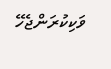ވަކިކުރަންޖެހޭ